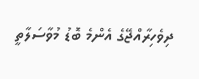ދިވެހިރާއްޖޭގެ އެންމެ ބޮޑު މުވާސަލާތީ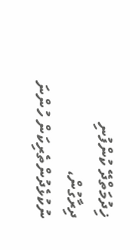ޚިދުމަތްދޭ ކުންފުނި ދިރާގުން، ނުކުޅެދުންތެރިކަން ހުންނަ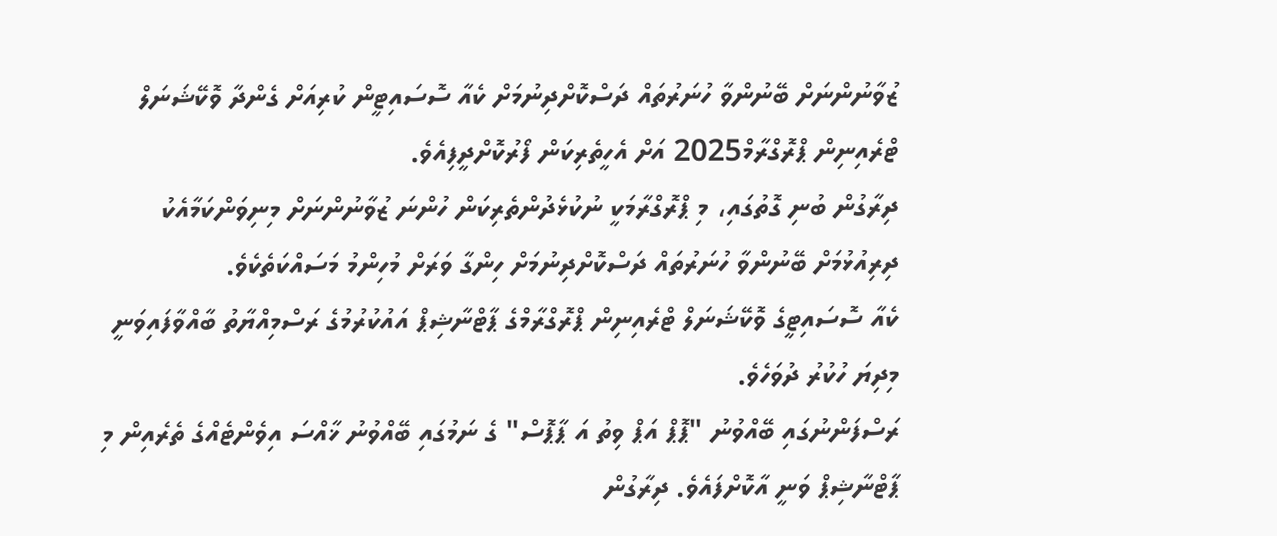ޒުވާނުންނަށް ބޭނުންވާ ހުނަރުތައް ދަސްކޮށްދިނުމަށް ކެއާ ސޮސައިޓީން ކުރިއަށް ގެންދާ ވޮކޭޝަނަލް ޓްރެއިނިން ޕްރޮގްރާމް2025 އަށް އެހީތެރިކަން ފޯރުކޮށްދީފިއެވެ.
ދިރާގުން ބުނި ގޮތުގައި، މި ޕްރޮގްރާމަކީ ނުކުޅެދުންތެރިކަން ހުންނަ ޒުވާނުންނަށް މިނިވަންކަމާއެކު ދިރިއުޅުމަށް ބޭނުންވާ ހުނަރުތައް ދަސްކޮށްދިނުމަށް ހިންގާ ވަރަށް މުހިންމު މަސައްކަތެކެވެ.
ކެއާ ސޮސައިޓީގެ ވޮކޭޝަނަލް ޓްރެއިނިން ޕްރޮގްރާމްގެ ޕާޓްނާޝިޕް އައުކުރުމުގެ ރަސްމިއްޔާތު ބާއްވާފައިވަނީ މިދިޔަ ހުކުރު ދުވަހެވެ.
ރަސްފަންނުގައި ބޭއްވުނު "ޕޮޕް އަޕް ވިތު އަ ޕާޕޮސް" ގެ ނަމުގައި ބޭއްވުނު ޚާއްސަ އިވެންޓެއްގެ ތެރެއިން މި ޕާޓްނާޝިޕް ވަނީ އާކޮށްފައެވެ. ދިރާގުން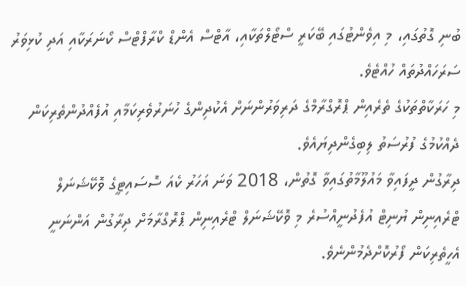ބުނި ގޮތުގައި، މި އިވެންޓުގައި ބޭކަރީ ސްޓޯލްތަކާއި، އާޓްސް އެންޑް ކްރާފްޓްސް ކޯނަރަކާއި އަދި ކުޅިވަރު ސަރަހައްދުތައް ހުއްޓެވެ.
މި ހަރަކާތްތަކުގެ ތެރެއިން ޕްރޮގްރާމްގެ ދަރިވަރުންނަށް އެކުދިންގެ ހުނަރުވެރިކަމާއި އުފެއްދުންތެރިކަން ދެއްކުމުގެ ފުރުސަތު ލިބިގެންދިޔައެވެ.
ދިރާގުން ދީފައިވާ މައުލޫމާތުގައިވާ ގޮތުން، 2018 ވަނަ އަހަރު ކެއަ ސޮސައިޓީގެ ވޮކޭޝަނަލް ޓްރެއިނިން ޔުނިޓް އުފެދުނީއްސުރެ މި ވޮކޭޝަނަލް ޓްރެއިނިން ޕްރޮގްރާމަށް ދިރާގުން އަންނަނީ އެހީތެރިކަން ފޯރުކޮށްދެމުންނެވެ.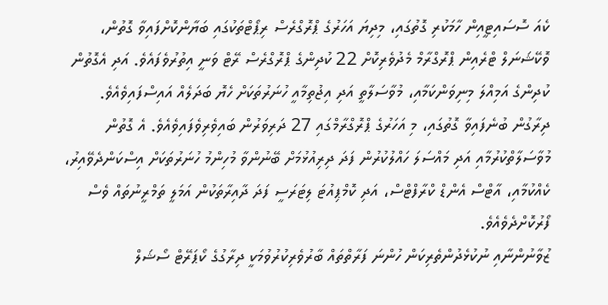ކެއަ ސޮސައިޓީއިން ހާމަކުރި ގޮތުގައި، މިދިޔަ އަހަރުގެ ޕްރޮގްރެސް ރިޕޯޓްތަކުގައި ބަޔާންކޮށްފައިވާ ގޮތުން، ވޮކޭޝަނަލް ޓްރެއިން ޕްރޮގްރާމް މެދުވެރިކޮށް 22 ކުދިންގެ ޕްރޮގްރެސް ރޭޓް ވަނީ އިތުރުވެފައެވެ. އަދި އެގޮތުން ކުދިންގެ އަމިއްލަ މިނިވަންކަމާއި، މުވާސަލާތީ އަދި އިޖުތިމާއީ ހުނަރުތަކަށް ހެޔޮ ބަދަލެއް އައިސްފައިވެއެވެ.
ދިރާގުން ބުނެފައިވާ ގޮތުގައި، މި އަހަރުގެ ޕްރޮގްރާމްގައި 27 ދަރިވަރުން ބައިވެރިވެފައިވެއެވެ. އެ ގޮތުން މުވާސަލާތްކުރުމާއި އަދި މައްސަލަ ހައްލުކުރުން ފަދަ ދިރިއުޅުމަށް ބޭނުންވާ މުހިންމު ހުނަރުތަކަށް އިސްކަންދެވޭއިރު، ކެއްކުމާއި، އާޓްސް އެންޑް ކްރާފްޓްސް، އަދި ކޮމްޕިއުޓަ ލިޓަރަސީ ފަދަ ދާއިރާތަކުން އަމަލީ ތަމްރީނުތައް ވެސް ފޯރުކޮށްދެވެއެވެ.
ޒުވާނުންނާއި ނުކުޅެދުންތެރިކަން ހުންނަ ފަރާތްތައް ބާރުވެރިކުރުވުމަކީ ދިރާގުގެ ކޯޕަރޭޓް ސޯޝަލް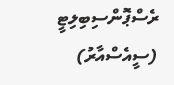ރެސްޕޮންސިބިލިޓީ (ސީއެސްއާރު)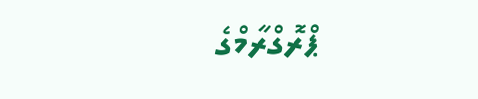ޕްރޮގްރާމްގެ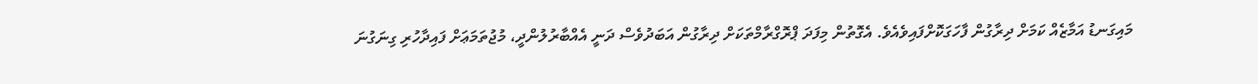މައިގަނޑު އަމާޒެއް ކަމަށް ދިރާގުން ފާހަގަކޮށްފައިވެއެވެ. އެގޮތުން މިފަދަ ޕްރޮގްރާމްތަކަށް ދިރާގުން އަބަދުވެސް ދަނީ އެއްބާރުލުންދީ، މުޖުތަމަޢަށް ފައިދާހުރި ގިނަގުނަ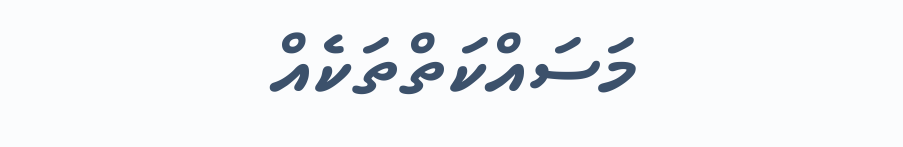މަސައްކަތްތަކެއް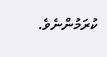ކުރަމުންނެވެ.